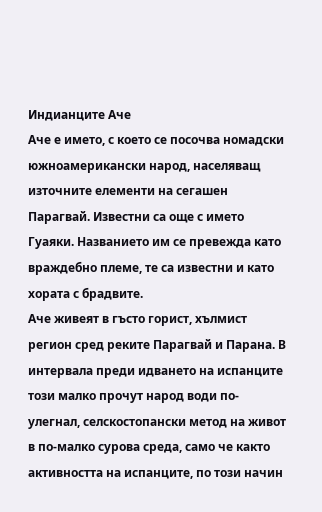Индианците Аче
Аче е името, с което се посочва номадски южноамерикански народ, населяващ източните елементи на сегашен Парагвай. Известни са още с името Гуаяки. Названието им се превежда като враждебно племе, те са известни и като хората с брадвите.
Аче живеят в гъсто горист, хълмист регион сред реките Парагвай и Парана. В интервала преди идването на испанците този малко прочут народ води по-улегнал, селскостопански метод на живот в по-малко сурова среда, само че както активността на испанците, по този начин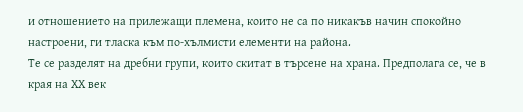и отношението на прилежащи племена, които не са по никакъв начин спокойно настроени, ги тласка към по-хълмисти елементи на района.
Те се разделят на дребни групи, които скитат в търсене на храна. Предполага се, че в края на ХХ век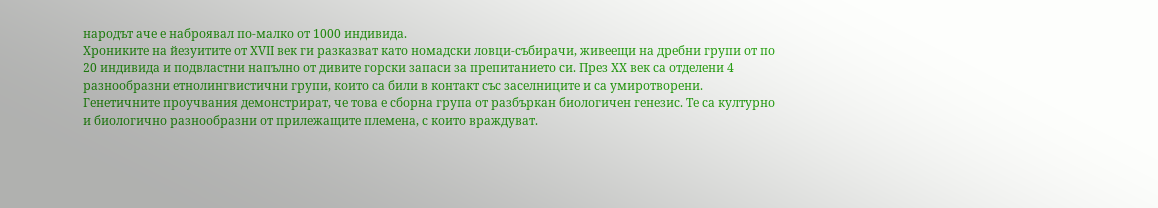народът аче е наброявал по-малко от 1000 индивида.
Хрониките на йезуитите от ХVІІ век ги разказват като номадски ловци-събирачи, живеещи на дребни групи от по 20 индивида и подвластни напълно от дивите горски запаси за препитанието си. През ХХ век са отделени 4 разнообразни етнолингвистични групи, които са били в контакт със заселниците и са умиротворени.
Генетичните проучвания демонстрират, че това е сборна група от разбъркан биологичен генезис. Те са културно и биологично разнообразни от прилежащите племена, с които враждуват.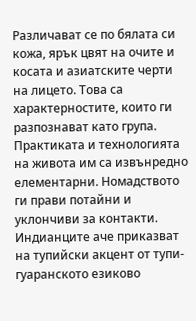Различават се по бялата си кожа, ярък цвят на очите и косата и азиатските черти на лицето. Това са характерностите, които ги разпознават като група. Практиката и технологията на живота им са извънредно елементарни. Номадството ги прави потайни и уклончиви за контакти.
Индианците аче приказват на тупийски акцент от тупи-гуаранското езиково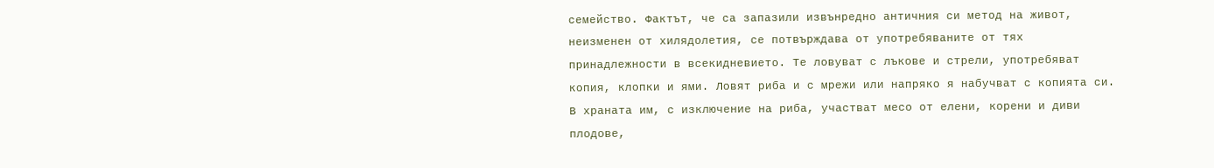семейство. Фактът, че са запазили извънредно античния си метод на живот, неизменен от хилядолетия, се потвърждава от употребяваните от тях принадлежности в всекидневието. Те ловуват с лъкове и стрели, употребяват копия, клопки и ями. Ловят риба и с мрежи или напряко я набучват с копията си.
В храната им, с изключение на риба, участват месо от елени, корени и диви плодове,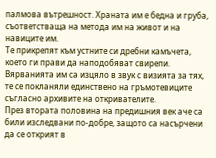палмова вътрешност. Храната им е бедна и груба, съответстваща на метода им на живот и на навиците им.
Те прикрепят към устните си дребни камъчета, което ги прави да наподобяват свирепи. Вярванията им са изцяло в звук с визията за тях, те се покланяли единствено на гръмотевиците съгласно архивите на откривателите.
През втората половина на предишния век аче са били изследвани по-добре, защото са насърчени да се открият в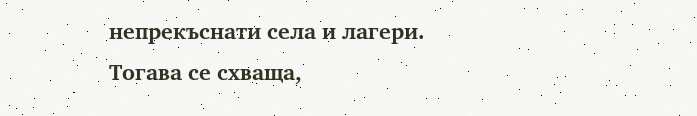непрекъснати села и лагери. Тогава се схваща,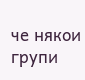че някои групи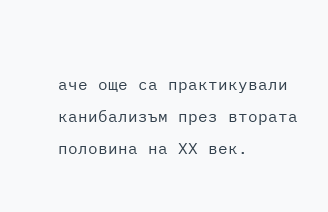аче още са практикували канибализъм през втората половина на ХХ век.